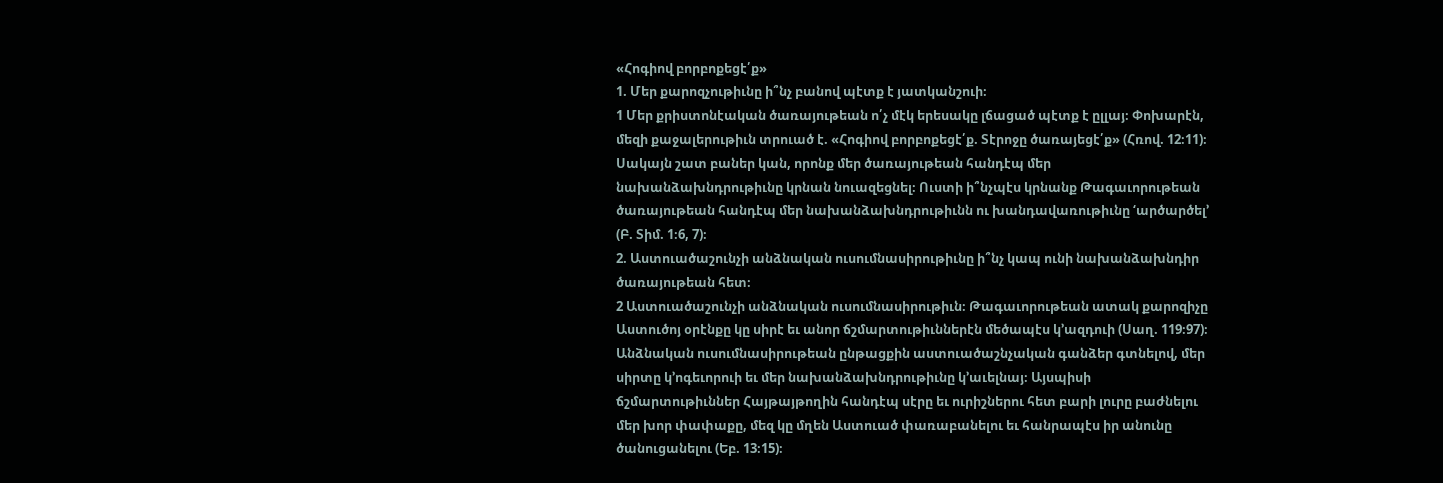«Հոգիով բորբոքեցէ՛ք»
1. Մեր քարոզչութիւնը ի՞նչ բանով պէտք է յատկանշուի։
1 Մեր քրիստոնէական ծառայութեան ո՛չ մէկ երեսակը լճացած պէտք է ըլլայ։ Փոխարէն, մեզի քաջալերութիւն տրուած է. «Հոգիով բորբոքեցէ՛ք. Տէրոջը ծառայեցէ՛ք» (Հռով. 12։11)։ Սակայն շատ բաներ կան, որոնք մեր ծառայութեան հանդէպ մեր նախանձախնդրութիւնը կրնան նուազեցնել։ Ուստի ի՞նչպէս կրնանք Թագաւորութեան ծառայութեան հանդէպ մեր նախանձախնդրութիւնն ու խանդավառութիւնը ‘արծարծել’ (Բ. Տիմ. 1։6, 7)։
2. Աստուածաշունչի անձնական ուսումնասիրութիւնը ի՞նչ կապ ունի նախանձախնդիր ծառայութեան հետ։
2 Աստուածաշունչի անձնական ուսումնասիրութիւն։ Թագաւորութեան ատակ քարոզիչը Աստուծոյ օրէնքը կը սիրէ եւ անոր ճշմարտութիւններէն մեծապէս կ’ազդուի (Սաղ. 119։97)։ Անձնական ուսումնասիրութեան ընթացքին աստուածաշնչական գանձեր գտնելով, մեր սիրտը կ’ոգեւորուի եւ մեր նախանձախնդրութիւնը կ’աւելնայ։ Այսպիսի ճշմարտութիւններ Հայթայթողին հանդէպ սէրը եւ ուրիշներու հետ բարի լուրը բաժնելու մեր խոր փափաքը, մեզ կը մղեն Աստուած փառաբանելու եւ հանրապէս իր անունը ծանուցանելու (Եբ. 13։15)։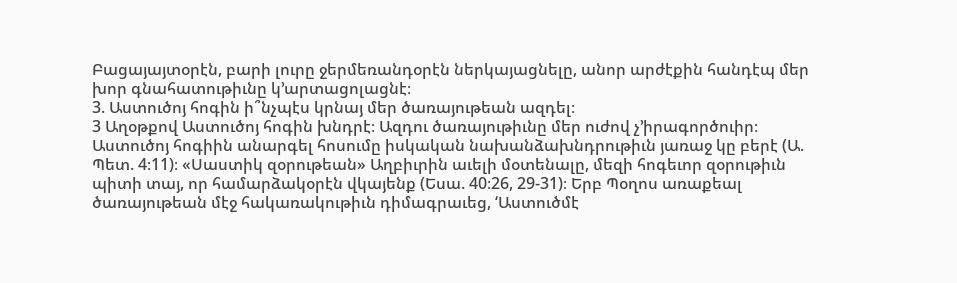Բացայայտօրէն, բարի լուրը ջերմեռանդօրէն ներկայացնելը, անոր արժէքին հանդէպ մեր խոր գնահատութիւնը կ’արտացոլացնէ։
3. Աստուծոյ հոգին ի՞նչպէս կրնայ մեր ծառայութեան ազդել։
3 Աղօթքով Աստուծոյ հոգին խնդրէ։ Ազդու ծառայութիւնը մեր ուժով չ’իրագործուիր։ Աստուծոյ հոգիին անարգել հոսումը իսկական նախանձախնդրութիւն յառաջ կը բերէ (Ա. Պետ. 4։11)։ «Սաստիկ զօրութեան» Աղբիւրին աւելի մօտենալը, մեզի հոգեւոր զօրութիւն պիտի տայ, որ համարձակօրէն վկայենք (Եսա. 40։26, 29-31)։ Երբ Պօղոս առաքեալ ծառայութեան մէջ հակառակութիւն դիմագրաւեց, ‘Աստուծմէ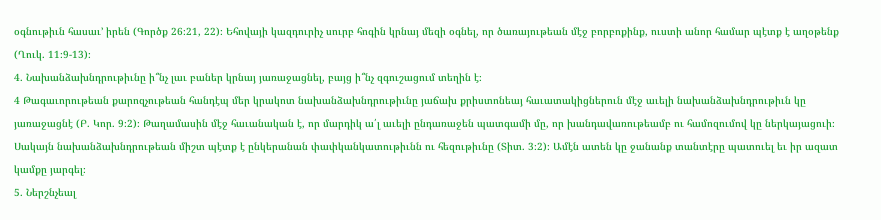օգնութիւն հասաւ’ իրեն (Գործք 26։21, 22)։ Եհովայի կազդուրիչ սուրբ հոգին կրնայ մեզի օգնել, որ ծառայութեան մէջ բորբոքինք, ուստի անոր համար պէտք է աղօթենք (Ղուկ. 11։9-13)։
4. Նախանձախնդրութիւնը ի՞նչ լաւ բաներ կրնայ յառաջացնել, բայց ի՞նչ զգուշացում տեղին է։
4 Թագաւորութեան քարոզչութեան հանդէպ մեր կրակոտ նախանձախնդրութիւնը յաճախ քրիստոնեայ հաւատակիցներուն մէջ աւելի նախանձախնդրութիւն կը յառաջացնէ (Բ. Կոր. 9։2)։ Թաղամասին մէջ հաւանական է, որ մարդիկ ա՛լ աւելի ընդառաջեն պատգամի մը, որ խանդավառութեամբ ու համոզումով կը ներկայացուի։ Սակայն նախանձախնդրութեան միշտ պէտք է ընկերանան փափկանկատութիւնն ու հեզութիւնը (Տիտ. 3։2)։ Ամէն ատեն կը ջանանք տանտէրը պատուել եւ իր ազատ կամքը յարգել։
5. Ներշնչեալ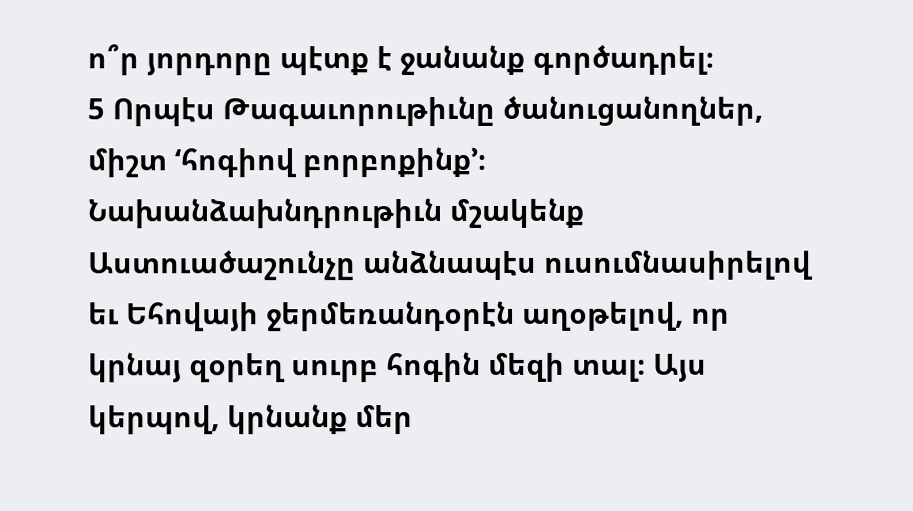ո՞ր յորդորը պէտք է ջանանք գործադրել։
5 Որպէս Թագաւորութիւնը ծանուցանողներ, միշտ ‘հոգիով բորբոքինք’։ Նախանձախնդրութիւն մշակենք Աստուածաշունչը անձնապէս ուսումնասիրելով եւ Եհովայի ջերմեռանդօրէն աղօթելով, որ կրնայ զօրեղ սուրբ հոգին մեզի տալ։ Այս կերպով, կրնանք մեր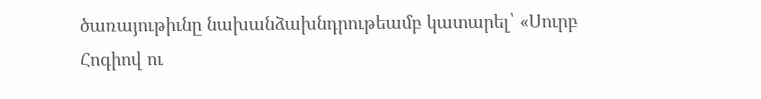ծառայութիւնը նախանձախնդրութեամբ կատարել՝ «Սուրբ Հոգիով ու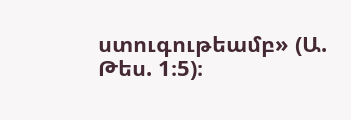ստուգութեամբ» (Ա. Թես. 1։5)։